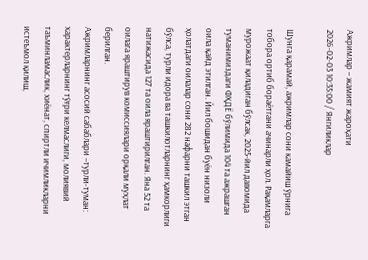Ажримлар – жамият жароҳати
2026-02-03 10:35:00 / Янгиликлар

Шунга қарамай, ажримлар сони камайиш ўрнига тобора ортиб бораётгани ачинарли ҳол. Рақамларга мурожаат қиладиган бўлсак, 2025-йил давомида туманимиздаги ФҲДЁ бўлимида 104 та ажрашган оила қайд этилган. Йил бошидан буён низоли ҳолатдаги оилалар сони 282 нафарни ташкил этган бўлса, турли идора ва ташкилотларнинг ҳамкорлиги натижасида 127 та оила яраштирилган. Яна 52 та оилага яраштирув комиссиялари орқали муҳлат берилган.
Ажримларнинг асосий сабаблари –турли-туман: характерларнинг тўғри келмаслиги, молиявий таъминламаслик, хиёнат, спиртли ичимликларни истеъмол қилиш,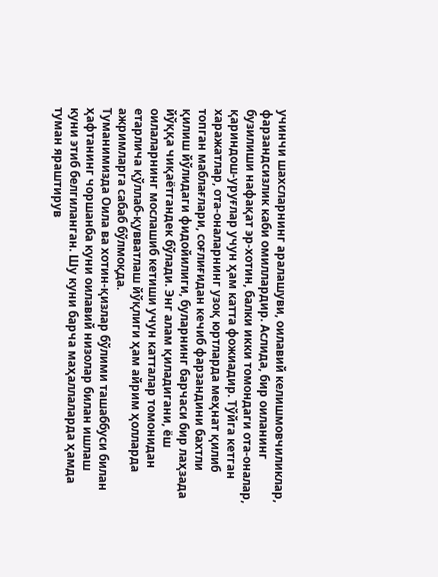учинчи шахсларнинг аралашуви, оилавий келишмовчиликлар, фарзандсизлик каби омиллардир. Аслида, бир оиланинг бузилиши нафақат эр-хотин, балки икки томондаги ота-оналар, қариндош-уруғлар учун ҳам катта фожиадир. Тўйга кетган харажатлар, ота-оналарнинг узоқ юртларда меҳнат қилиб топган маблағлари, соғлиғидан кечиб фарзандини бахтли қилиш йўлидаги фидойилиги, буларнинг барчаси бир лаҳзада йўққа чиқаётгандек бўлади. Энг алам қиладигани, ёш оилаларнинг мослашиб кетиши учун катталар томонидан етарлича қўллаб-қувватлаш йўқлиги ҳам айрим ҳолларда ажримларга сабаб бўлмоқда.
Туманимизда Оила ва хотин-қизлар бўлими ташаббуси билан ҳафтанинг чоршанба куни оилавий низолар билан ишлаш куни этиб белгиланган. Шу куни барча маҳаллаларда ҳамда туман яраштирув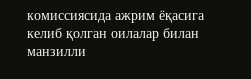комиссиясида ажрим ёқасига келиб қолган оилалар билан манзилли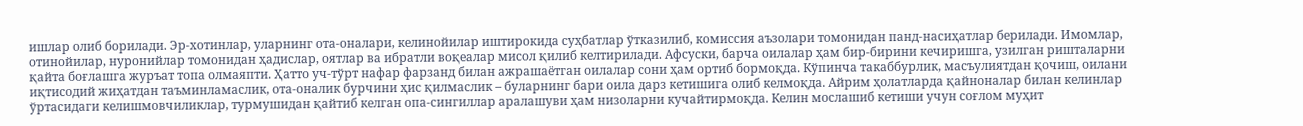ишлар олиб борилади. Эр-хотинлар, уларнинг ота-оналари, келинойилар иштирокида суҳбатлар ўтказилиб, комиссия аъзолари томонидан панд-насиҳатлар берилади. Имомлар, отинойилар, нуронийлар томонидан ҳадислар, оятлар ва ибратли воқеалар мисол қилиб келтирилади. Афсуски, барча оилалар ҳам бир-бирини кечиришга, узилган ришталарни қайта боғлашга журъат топа олмаяпти. Ҳатто уч-тўрт нафар фарзанд билан ажрашаётган оилалар сони ҳам ортиб бормоқда. Кўпинча такаббурлик, масъулиятдан қочиш, оилани иқтисодий жиҳатдан таъминламаслик, ота-оналик бурчини ҳис қилмаслик – буларнинг бари оила дарз кетишига олиб келмоқда. Айрим ҳолатларда қайноналар билан келинлар ўртасидаги келишмовчиликлар, турмушидан қайтиб келган опа-сингиллар аралашуви ҳам низоларни кучайтирмоқда. Келин мослашиб кетиши учун соғлом муҳит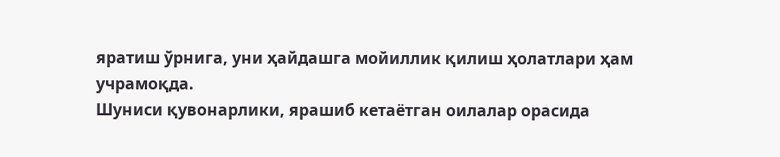яратиш ўрнига, уни ҳайдашга мойиллик қилиш ҳолатлари ҳам учрамоқда.
Шуниси қувонарлики, ярашиб кетаётган оилалар орасида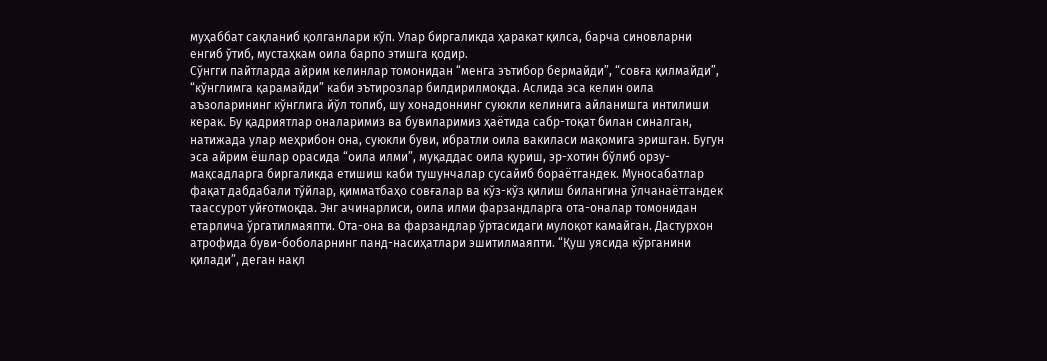муҳаббат сақланиб қолганлари кўп. Улар биргаликда ҳаракат қилса, барча синовларни енгиб ўтиб, мустаҳкам оила барпо этишга қодир.
Сўнгги пайтларда айрим келинлар томонидан “менга эътибор бермайди”, “совға қилмайди”, “кўнглимга қарамайди” каби эътирозлар билдирилмоқда. Аслида эса келин оила аъзоларининг кўнглига йўл топиб, шу хонадоннинг суюкли келинига айланишга интилиши керак. Бу қадриятлар оналаримиз ва бувиларимиз ҳаётида сабр-тоқат билан синалган, натижада улар меҳрибон она, суюкли буви, ибратли оила вакиласи мақомига эришган. Бугун эса айрим ёшлар орасида “оила илми”, муқаддас оила қуриш, эр-хотин бўлиб орзу-мақсадларга биргаликда етишиш каби тушунчалар сусайиб бораётгандек. Муносабатлар фақат дабдабали тўйлар, қимматбаҳо совғалар ва кўз-кўз қилиш билангина ўлчанаётгандек таассурот уйғотмоқда. Энг ачинарлиси, оила илми фарзандларга ота-оналар томонидан етарлича ўргатилмаяпти. Ота-она ва фарзандлар ўртасидаги мулоқот камайган. Дастурхон атрофида буви-боболарнинг панд-насиҳатлари эшитилмаяпти. “Қуш уясида кўрганини қилади”, деган нақл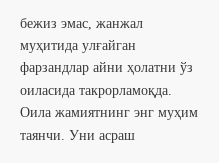бежиз эмас, жанжал муҳитида улғайган фарзандлар айни ҳолатни ўз оиласида такрорламоқда.
Оила жамиятнинг энг муҳим таянчи. Уни асраш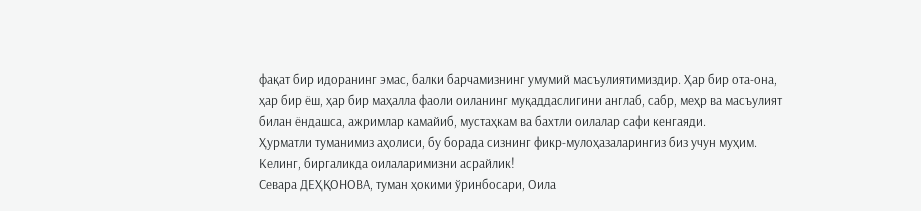фақат бир идоранинг эмас, балки барчамизнинг умумий масъулиятимиздир. Ҳар бир ота-она, ҳар бир ёш, ҳар бир маҳалла фаоли оиланинг муқаддаслигини англаб, сабр, меҳр ва масъулият билан ёндашса, ажримлар камайиб, мустаҳкам ва бахтли оилалар сафи кенгаяди.
Ҳурматли туманимиз аҳолиси, бу борада сизнинг фикр-мулоҳазаларингиз биз учун муҳим. Келинг, биргаликда оилаларимизни асрайлик!
Севара ДEҲҚОНОВА, туман ҳокими ўринбосари, Оила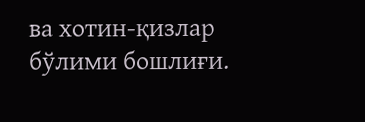ва хотин-қизлар бўлими бошлиғи.